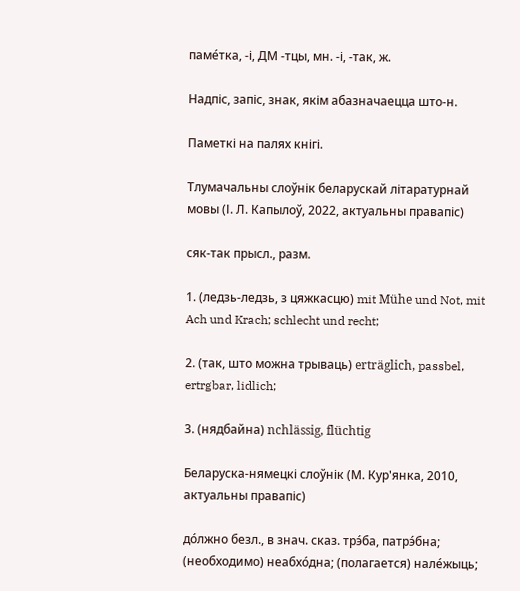паме́тка, -і, ДМ -тцы, мн. -і, -так, ж.

Надпіс, запіс, знак, якім абазначаецца што-н.

Паметкі на палях кнігі.

Тлумачальны слоўнік беларускай літаратурнай мовы (І. Л. Капылоў, 2022, актуальны правапіс)

сяк-так прысл., разм.

1. (ледзь-ледзь, з цяжкасцю) mit Mühe und Not, mit Ach und Krach; schlecht und recht;

2. (так, што можна трываць) erträglich, passbel, ertrgbar, lidlich;

3. (нядбайна) nchlässig, flüchtig

Беларуска-нямецкі слоўнік (М. Кур'янка, 2010, актуальны правапіс)

до́лжно безл., в знач. сказ. трэ́ба, патрэ́бна; (необходимо) неабхо́дна; (полагается) нале́жыць;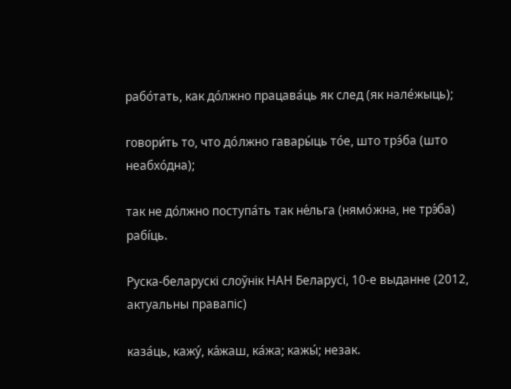рабо́тать, как до́лжно працава́ць як след (як нале́жыць);

говори́ть то, что до́лжно гавары́ць то́е, што трэ́ба (што неабхо́дна);

так не до́лжно поступа́ть так не́льга (нямо́жна, не трэ́ба) рабі́ць.

Руска-беларускі слоўнік НАН Беларусі, 10-е выданне (2012, актуальны правапіс)

каза́ць, кажу́, ка́жаш, ка́жа; кажы́; незак.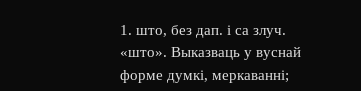1. што, без дап. і са злуч. «што». Выказваць у вуснай форме думкі, меркаванні;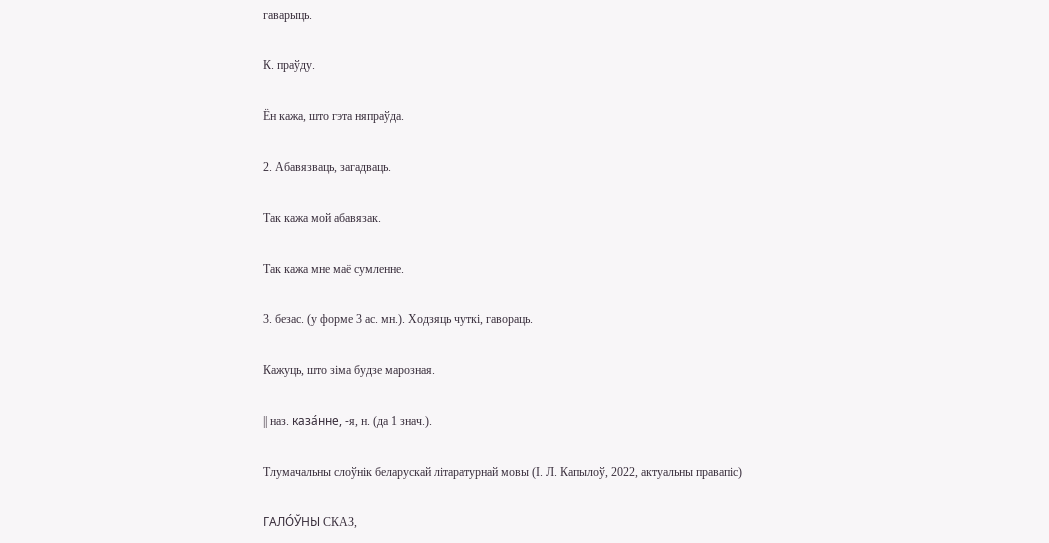гаварыць.

К. праўду.

Ён кажа, што гэта няпраўда.

2. Абавязваць, загадваць.

Так кажа мой абавязак.

Так кажа мне маё сумленне.

3. безас. (у форме 3 ас. мн.). Ходзяць чуткі, гавораць.

Кажуць, што зіма будзе марозная.

|| наз. каза́нне, -я, н. (да 1 знач.).

Тлумачальны слоўнік беларускай літаратурнай мовы (І. Л. Капылоў, 2022, актуальны правапіс)

ГАЛО́ЎНЫ СКАЗ,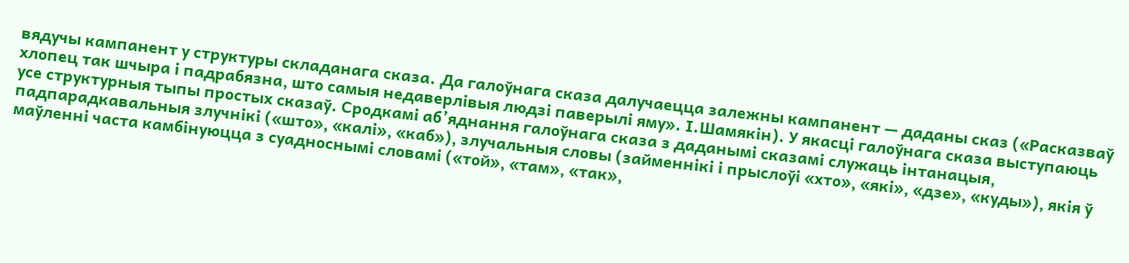вядучы кампанент у структуры складанага сказа. Да галоўнага сказа далучаецца залежны кампанент — даданы сказ («Расказваў хлопец так шчыра і падрабязна, што самыя недаверлівыя людзі паверылі яму». І.Шамякін). У якасці галоўнага сказа выступаюць усе структурныя тыпы простых сказаў. Сродкамі аб’яднання галоўнага сказа з даданымі сказамі служаць інтанацыя, падпарадкавальныя злучнікі («што», «калі», «каб»), злучальныя словы (займеннікі і прыслоўі «хто», «які», «дзе», «куды»), якія ў маўленні часта камбінуюцца з суадноснымі словамі («той», «там», «так»,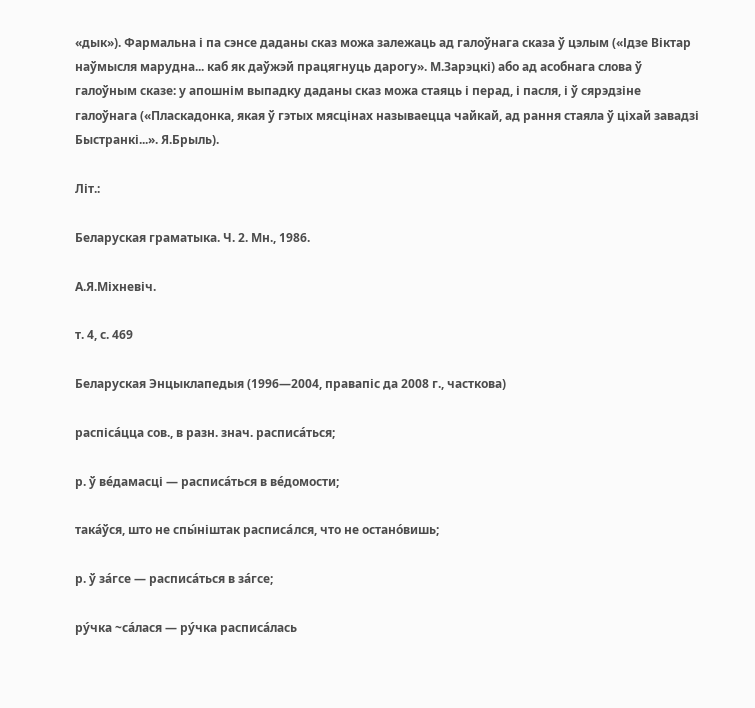«дык»). Фармальна і па сэнсе даданы сказ можа залежаць ад галоўнага сказа ў цэлым («Ідзе Віктар наўмысля марудна... каб як даўжэй працягнуць дарогу». М.Зарэцкі) або ад асобнага слова ў галоўным сказе: у апошнім выпадку даданы сказ можа стаяць і перад, і пасля, і ў сярэдзіне галоўнага («Пласкадонка, якая ў гэтых мясцінах называецца чайкай, ад рання стаяла ў ціхай завадзі Быстранкі...». Я.Брыль).

Літ.:

Беларуская граматыка. Ч. 2. Мн., 1986.

А.Я.Міхневіч.

т. 4, с. 469

Беларуская Энцыклапедыя (1996—2004, правапіс да 2008 г., часткова)

распіса́цца сов., в разн. знач. расписа́ться;

р. ў ве́дамасці — расписа́ться в ве́домости;

така́ўся, што не спы́ніштак расписа́лся, что не остано́вишь;

р. ў за́гсе — расписа́ться в за́гсе;

ру́чка ~са́лася — ру́чка расписа́лась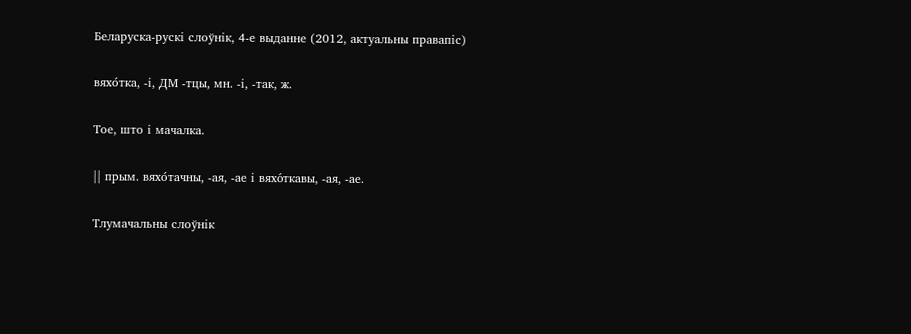Беларуска-рускі слоўнік, 4-е выданне (2012, актуальны правапіс)

вяхо́тка, -і, ДМ -тцы, мн. -і, -так, ж.

Тое, што і мачалка.

|| прым. вяхо́тачны, -ая, -ае і вяхо́ткавы, -ая, -ае.

Тлумачальны слоўнік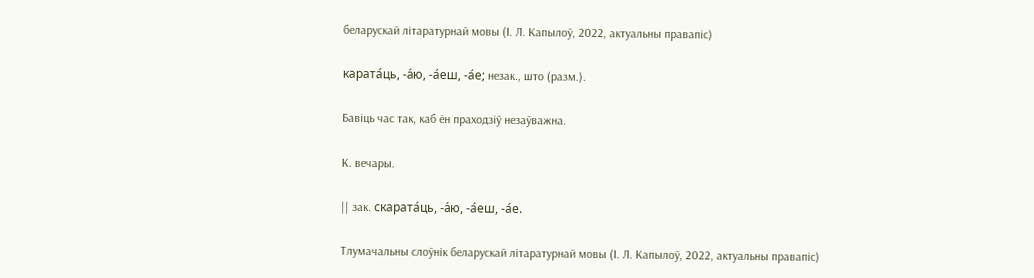беларускай літаратурнай мовы (І. Л. Капылоў, 2022, актуальны правапіс)

карата́ць, -а́ю, -а́еш, -а́е; незак., што (разм.).

Бавіць час так, каб ён праходзіў незаўважна.

К. вечары.

|| зак. скарата́ць, -а́ю, -а́еш, -а́е.

Тлумачальны слоўнік беларускай літаратурнай мовы (І. Л. Капылоў, 2022, актуальны правапіс)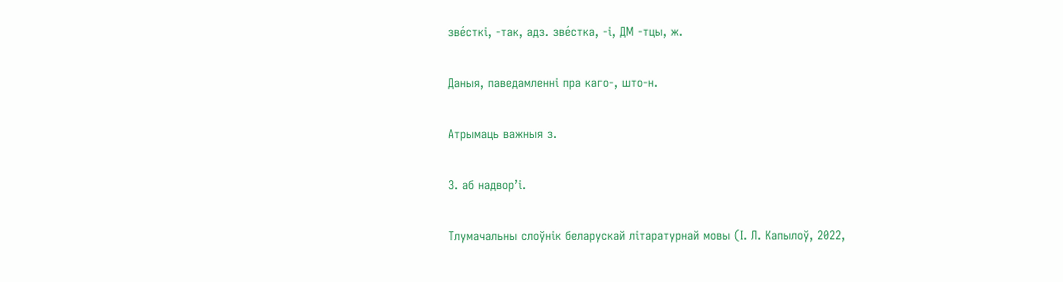зве́сткі, -так, адз. зве́стка, -і, ДМ -тцы, ж.

Даныя, паведамленні пра каго-, што-н.

Атрымаць важныя з.

З. аб надвор’і.

Тлумачальны слоўнік беларускай літаратурнай мовы (І. Л. Капылоў, 2022,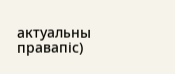актуальны правапіс)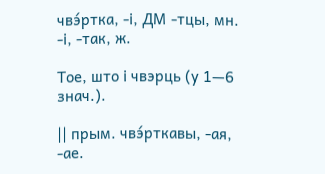чвэ́ртка, -і, ДМ -тцы, мн. -і, -так, ж.

Тое, што і чвэрць (у 1—6 знач.).

|| прым. чвэ́рткавы, -ая, -ае.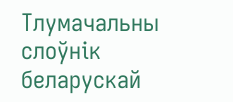Тлумачальны слоўнік беларускай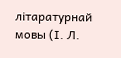літаратурнай мовы (І. Л.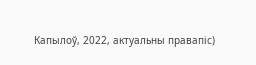Капылоў, 2022, актуальны правапіс)